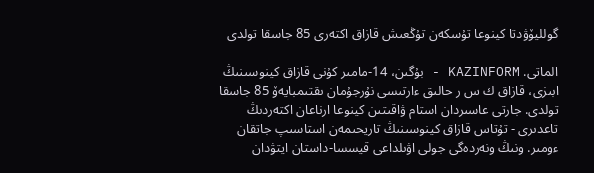گولليۆۋدتا كينوعا تۇسكەن تۇڭعىش قازاق اكتەرى 85 جاسقا تولدى

الماتى. KAZINFORM - بۇگىن، 14-مامىر كۇنى قازاق كينوسىنىڭ ابىزى، قازاق ك س ر حالىق ءارتىسى نۇرجۇمان ىقتىمبايەۆ 85 جاسقا تولدى. جارتى عاسىردان استام ۋاقىتىن كينوعا ارناعان اكتەردىڭ تاعدىرى - تۇتاس قازاق كينوسىنىڭ تاريحىمەن استاسىپ جاتقان ءومىر. ونىڭ ونەردەگى جولى اۋىلداعى قيسسا-داستان ايتۋدان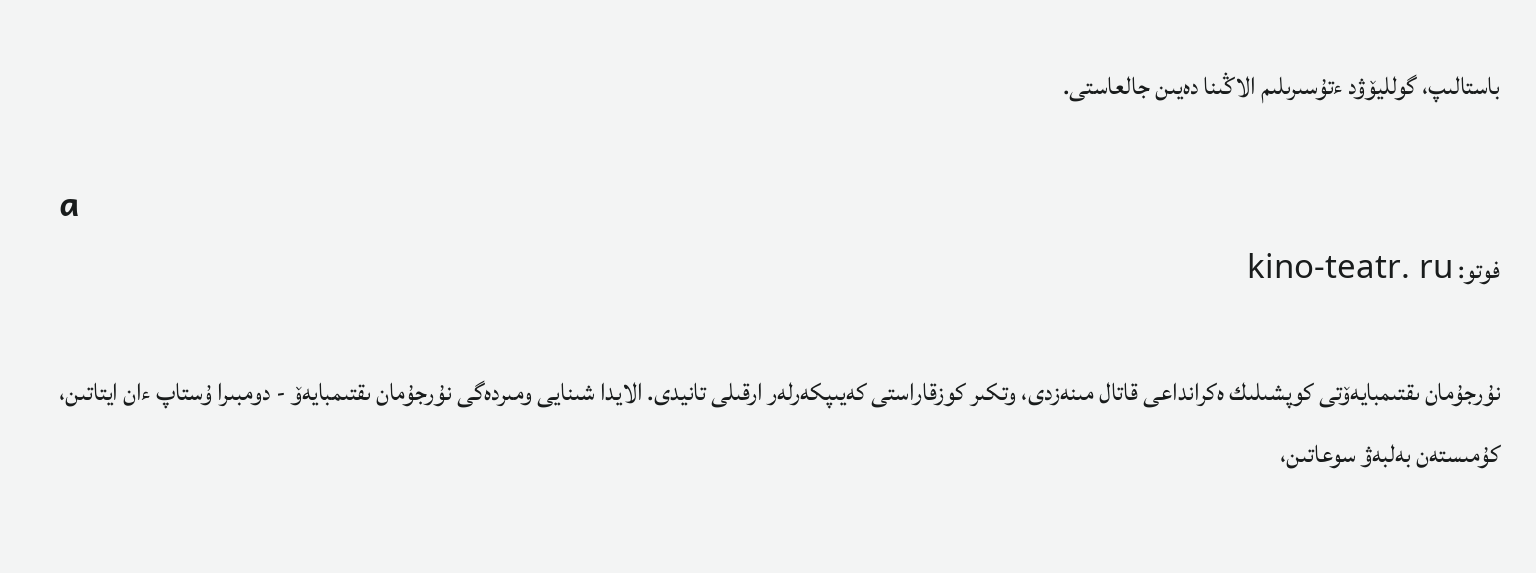باستالىپ، گولليۆۋد ءتۇسىرىلىم الاڭىنا دەيىن جالعاستى.

а
فوتو: kino-teatr. ru

نۇرجۇمان ىقتىمبايەۆتى كوپشىلىك ەكرانداعى قاتال مىنەزدى، وتكىر كوزقاراستى كەيىپكەرلەر ارقىلى تانيدى. الايدا شىنايى ومىردەگى نۇرجۇمان ىقتىمبايەۆ - دومبىرا ۇستاپ ءان ايتاتىن، كۇمىستەن بەلبەۋ سوعاتىن،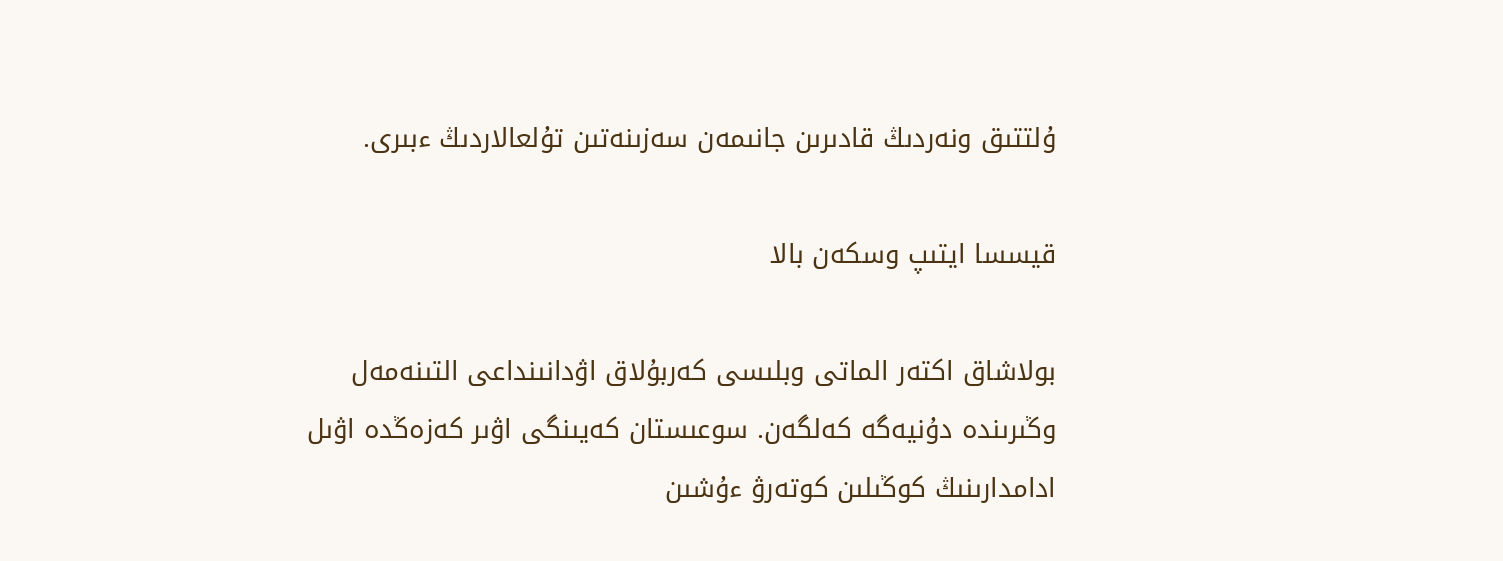ۇلتتىق ونەردىڭ قادىرىن جانىمەن سەزىنەتىن تۇلعالاردىڭ ءبىرى.

قيسسا ايتىپ وسكەن بالا

بولاشاق اكتەر الماتى وبلىسى كەربۇلاق اۋدانىنداعى التىنەمەل وڭىرىندە دۇنيەگە كەلگەن. سوعىستان كەيىنگى اۋىر كەزەڭدە اۋىل ادامدارىنىڭ كوڭىلىن كوتەرۋ ءۇشىن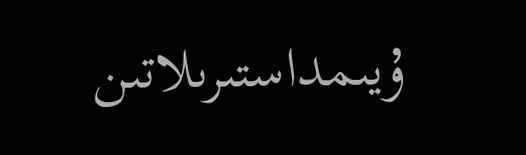ۇيىمداستىرىلاتىن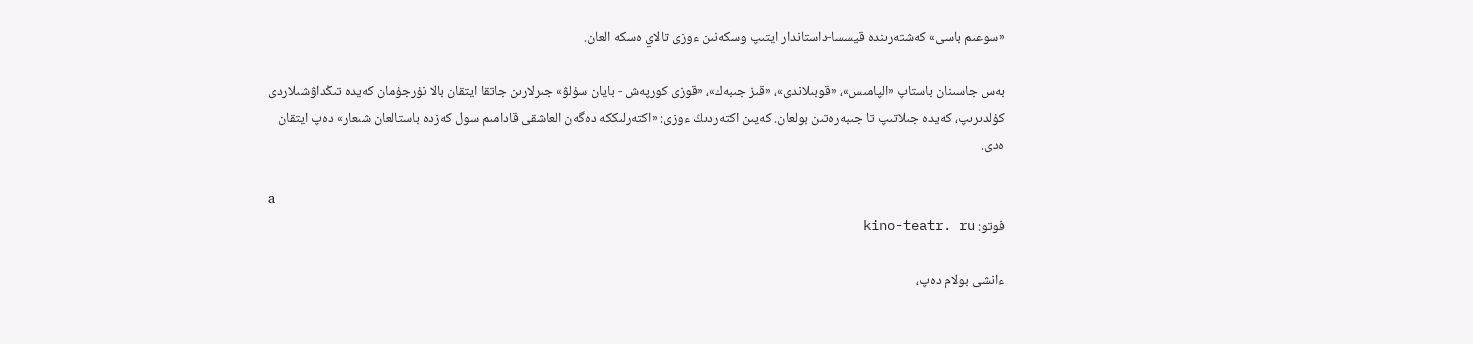«سوعىم باسى» كەشتەرىندە قيسسا-داستاندار ايتىپ وسكەنىن ءوزى تالاي ەسكە العان.

بەس جاسىنان باستاپ «الپامىس»، «قوبىلاندى»، «قىز جىبەك»، «قوزى كورپەش - بايان سۇلۋ» جىرلارىن جاتقا ايتقان بالا نۇرجۇمان كەيدە تىڭداۋشىلاردى كۇلدىرىپ، كەيدە جىلاتىپ تا جىبەرەتىن بولعان. كەيىن اكتەردىڭ ءوزى: «اكتەرلىككە دەگەن العاشقى قادامىم سول كەزدە باستالعان شىعار» دەپ ايتقان ەدى.

а
فوتو: kino-teatr. ru

ءانشى بولام دەپ،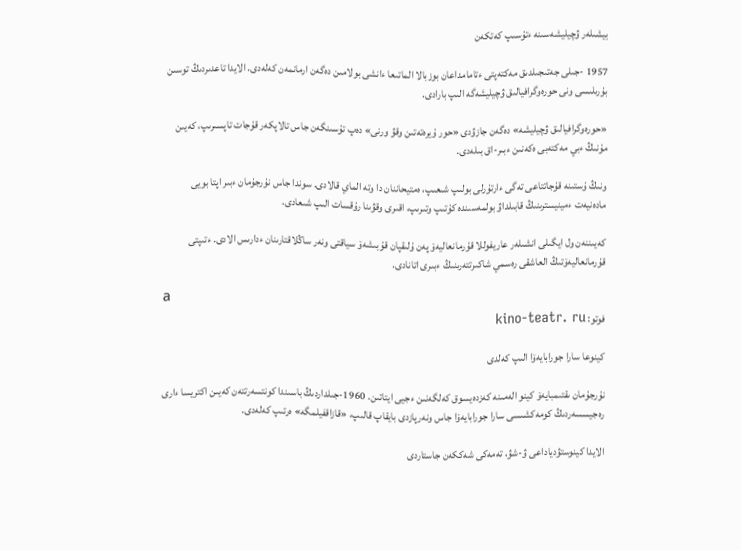بيشىلەر ۋچيليشەسىنە ءتۇسىپ كەتكەن

1957 -جىلى جەتىجىلدىق مەكتەپتى ءتامامداعان بوزبالا الماتىعا ءانشى بولامىن دەگەن ارمانمەن كەلەدى. الايدا تاعدىردىڭ توسىن بۇرىلىسى ونى حورەوگرافيالىق ۋچيليشەگە الىپ بارادى.

«حورەوگرافيالىق ۋچيليشە» دەگەن جازۋدى «حور ۇيرەتەتىن وقۋ ورنى» دەپ تۇسىنگەن جاس تالاپكەر قۇجات تاپسىرىپ، كەيىن مۇنىڭ ءبي مەكتەبى ەكەنىن ءبىر-اق بىلەدى.

ونىڭ ۇستىنە قۇجاتتاعى تەگى ءارتۇرلى بولىپ شىعىپ، ەمتيحاننان دا وتە الماي قالادى. سوندا جاس نۇرجۇمان ءبىر اپتا بويى مادەنيەت ءمينيسترىنىڭ قابىلداۋ بولمەسىندە كۇتىپ وتىرىپ، اقىرى وقۋىنا رۇقسات الىپ شىعادى.

كەيىننەن ول ايگىلى انشىلەر عاريفوللا قۇرمانعاليەۆ پەن ۇلىقپان قۇبىشەۆ سياقتى ونەر ساڭلاقتارىنان ءدارىس الادى. ءتىپتى قۇرمانعاليەۆتىڭ العاشقى رەسمي شاكىرتتەرىنىڭ ءبىرى اتانادى.

а
فوتو: kino-teatr. ru

كينوعا سارا جورابايەۆا الىپ كەلدى

نۇرجۇمان ىقتىمبايەۆ كينو الەمىنە كەزدەيسوق كەلگەنىن ءجيى ايتاتىن. 1960-جىلداردىڭ باسىندا كونتسەرتتەن كەيىن اكتريسا ءارى رەجيسسەردىڭ كومەكشىسى سارا جورابايەۆا جاس ونەرپازدى بايقاپ قالىپ، «قازاقفيلمگە» ەرتىپ كەلەدى.

الايدا كينوستۋدياداعى ۋ-شۋ، تەمەكى شەككەن جاستاردى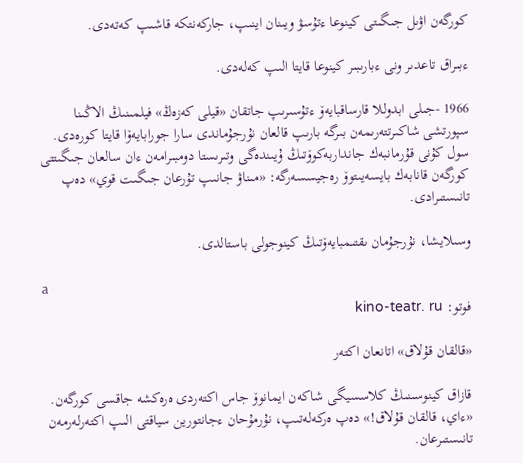كورگەن اۋىل جىگىتى كينوعا ءتۇسۋ ويىنان اينىپ، جاركەنتكە قاشىپ كەتەدى.

ءبىراق تاعدىر ونى ءبارىبىر كينوعا قايتا الىپ كەلەدى.

1966 -جىلى ابدوللا قارساقبايەۆ ءتۇسىرىپ جاتقان «قيلى كەزەڭ» فيلمىنىڭ الاڭىنا سپورتشى شاكىرتتەرىمەن بىرگە بارىپ قالعان نۇرجۇماندى سارا جورابايەۆا قايتا كورەدى. سول كۇنى قۇرمانبەك جانداربەكوۆتىڭ ۇيىندەگى وتىرىستا دومبىرامەن ءان سالعان جىگىتتى كورگەن قانابەك بايسەيىتوۆ رەجيسسەرگە: «مىناۋ جانىپ تۇرعان جىگىت قوي» دەپ تانىستىرادى.

وسىلايشا، نۇرجۇمان ىقتىمبايەۆتىڭ كينوجولى باستالدى.

а
فوتو: kino-teatr. ru

«قالقان قۇلاق» اتانعان اكتەر

قازاق كينوسىنىڭ كلاسسيگى شاكەن ايمانوۆ جاس اكتەردى ەرەكشە جاقسى كورگەن. «ءاي، قالقان قۇلاق!» دەپ ەركەلەتىپ، نۇرمۇحان ءجانتورين سياقتى الىپ اكتەرلەرمەن تانىستىرعان.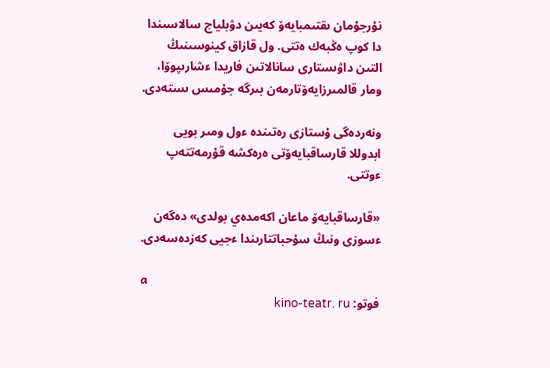نۇرجۇمان ىقتىمبايەۆ كەيىن دۋبلياج سالاسىندا دا كوپ ەڭبەك ەتتى. ول قازاق كينوسىنىڭ التىن داۋىستارى سانالاتىن فاريدا ءشارىپوۆا، ومار قالمىرزايەۆتارمەن بىرگە جۇمىس ىستەدى.

ونەردەگى ۇستازى رەتىندە ءول ومىر بويى ابدوللا قارساقبايەۆتى ەرەكشە قۇرمەتتەپ ءوتتى.

«قارساقبايەۆ ماعان اكەمدەي بولدى» دەگەن ءسوزى ونىڭ سۇحباتتارىندا ءجيى كەزدەسەدى.

а
فوتو: kino-teatr. ru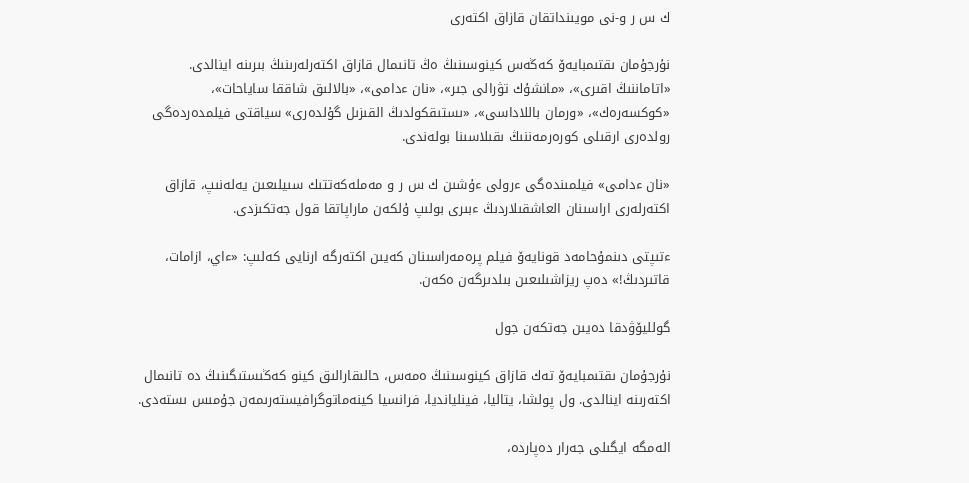ك س ر و-نى مويىنداتقان قازاق اكتەرى

نۇرجۇمان ىقتىمبايەۆ كەڭەس كينوسىنىڭ ەڭ تانىمال قازاق اكتەرلەرىنىڭ بىرىنە اينالدى. «اتاماننىڭ اقىرى»، «مانشۇك تۋرالى جىر»، «نان ءدامى»، «بالالىق شاققا ساياحات»، «كوكسەرەك»، «ورمان باللاداسى»، «ىستىقكولدىڭ القىزىل گۇلدەرى» سياقتى فيلمدەردەگى رولدەرى ارقىلى كورەرمەننىڭ ىقىلاسىنا بولەندى.

«نان ءدامى» فيلمىندەگى ءرولى ءۇشىن ك س ر و مەملەكەتتىك سىيلىعىن يەلەنىپ، قازاق اكتەرلەرى اراسىنان العاشقىلاردىڭ ءبىرى بولىپ ۇلكەن ماراپاتقا قول جەتكىزدى.

ءتىپتى دىنمۇحامەد قونايەۆ فيلم پرەمەراسىنان كەيىن اكتەرگە ارنايى كەلىپ: «ءاي، ازامات، قاتىردىڭ!» دەپ ريزاشىلىعىن بىلدىرگەن ەكەن.

گولليۆۋدقا دەيىن جەتكەن جول

نۇرجۇمان ىقتىمبايەۆ تەك قازاق كينوسىنىڭ ەمەس، حالىقارالىق كينو كەڭىستىگىنىڭ دە تانىمال اكتەرىنە اينالدى. ول پولشا، يتاليا، فينليانديا، فرانسيا كينەماتوگرافيستەرىمەن جۇمىس ىستەدى.

الەمگە ايگىلى جەرار دەپاردە،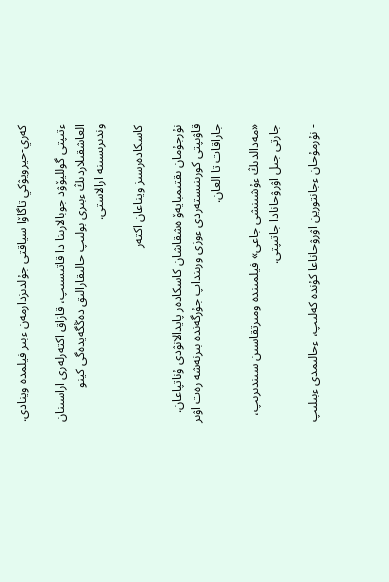كەري-حيرويۋكي تاگاۆا سياقتى جۇلدىزدارمەن ءبىر فيلمدە وينادى.

ءتىپتى گولليۆۋد جوبالارىنا دا قاتىسىپ، قازاق اكتەرلەرى اراسىنان العاشقىلاردىڭ ءبىرى بولىپ حالىقارالىق دەڭگەيدەگى كينو وندىرىسىنە ارالاستى.

كاسكادەرسىز ويناعان اكتەر

نۇرجۇمان ىقتىمبايەۆ ەشقاشان كاسكادەر پايدالانۋدى ۇناتپاعان. قاۋىپتى كورىنىستەردى ءوزى ورىنداپ جۇرگەندە بىرنەشە رەت اۋىر جاراقات تا العان.

«مەدالدىڭ ءۇشىنشى جاعى» فيلمىندە ومىرتقاسىن سىندىرىپ، جارتى جىل اۋرۋحانادا جاتىپتى.

- نۇرمۇحان ءجانتورين اۋرۋحاناعا كۇندە كەلىپ، ءحالىمدى ءبىلىپ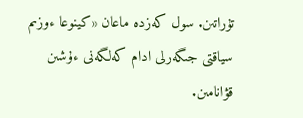تۇراتىن. سول كەزدە ماعان «كينوعا ءوزىم سياقتى جىگەرلى ادام كەلگەنى ءۇشىن قۋانامىن.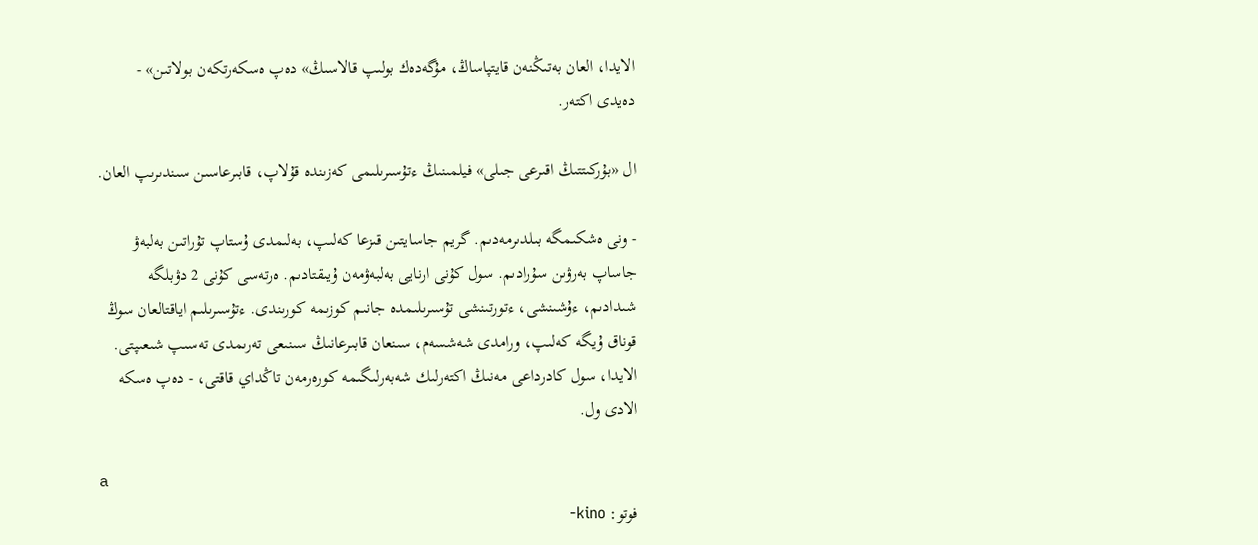الايدا، العان بەتىڭنەن قايتپاساڭ، مۇگەدەك بولىپ قالاسىڭ» دەپ ەسكەرتكەن بولاتىن» - دەيدى اكتەر.

ال «بۇركىتتىڭ اقىرعى جىلى» فيلمىنىڭ ءتۇسىرىلىمى كەزىندە قۇلاپ، قابىرعاسىن سىندىرىپ العان.

- ونى ەشكىمگە بىلدىرمەدىم. گريم جاسايتىن قىزعا كەلىپ، بەلىمدى ۇستاپ تۇراتىن بەلبەۋ جاساپ بەرۋىن سۇرادىم. سول كۇنى ارنايى بەلبەۋمەن ۇيىقتادىم. ەرتەسى كۇنى 2 دۋبلگە شىدادىم، ءۇشىنشى، ءتورتىنشى تۇسىرىلىمدە جانىم كوزىمە كورىندى. ءتۇسىرىلىم اياقتالعان سوڭ قوناق ۇيگە كەلىپ، ورامدى شەشسەم، سىنعان قابىرعانىڭ سىنىعى تەرىمدى تەسىپ شىعىپتى. الايدا، سول كادرداعى مەنىڭ اكتەرلىك شەبەرلىگىمە كورەرمەن تاڭداي قاقتى، - دەپ ەسكە الادى ول.

а
فوتو: kino-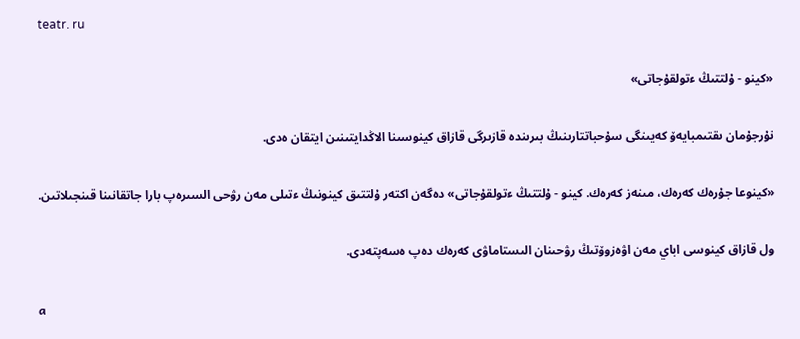teatr. ru

«كينو - ۇلتتىڭ ءتولقۇجاتى»

نۇرجۇمان ىقتىمبايەۆ كەيىنگى سۇحباتتارىنىڭ بىرىندە قازىرگى قازاق كينوسىنا الاڭدايتىنىن ايتقان ەدى.

«كينوعا جۇرەك كەرەك، مىنەز كەرەك. كينو - ۇلتتىڭ ءتولقۇجاتى» دەگەن اكتەر ۇلتتىق كينونىڭ ءتىلى مەن رۋحى السىرەپ بارا جاتقانىنا قىنجىلاتىن.

ول قازاق كينوسى اباي مەن اۋەزوۆتىڭ رۋحىنان الىستاماۋى كەرەك دەپ ەسەپتەدى.

а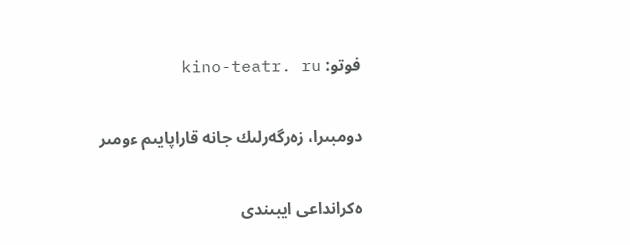فوتو: kino-teatr. ru

دومبىرا، زەرگەرلىك جانە قاراپايىم ءومىر

ەكرانداعى ايبىندى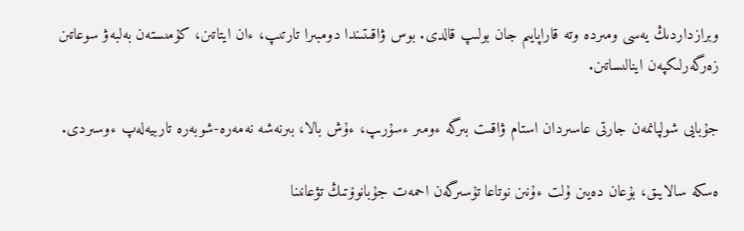وبرازداردىڭ يەسى ومىردە وتە قاراپايىم جان بولىپ قالدى. بوس ۋاقىتىندا دومبىرا تارتىپ، ءان ايتاتىن، كۇمىستەن بەلبەۋ سوعاتىن زەرگەرلىكپەن اينالىساتىن.

جۇبايى شولپانمەن جارتى عاسىردان استام ۋاقىت بىرگە ءومىر ءسۇرىپ، ءۇش بالا، بىرنەشە نەمەرە-شوبەرە تاربيەلەپ ءوسىردى.

ەسكە سالايىق، بۇعان دەيىن ۇلت ءۇنىن نوتاعا تۇسىرگەن احمەت جۇبانوۆتىڭ تۋعانىنا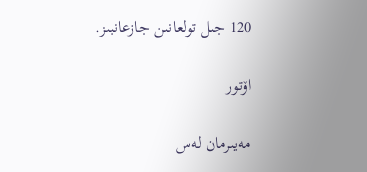120 جىل تولعانىن جازعانبىز.

اۆتور

مەيىرمان لەس